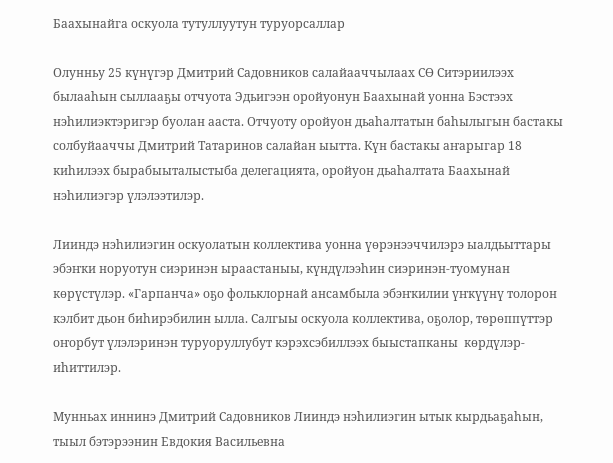Баахынайга оскуола тутуллуутун туруорсаллар

Олунньу 25 күнүгэр Дмитрий Садовников салайааччылаах СӨ Ситэриилээх былааһын сыллааҕы отчуота Эдьигээн оройуонун Баахынай уонна Бэстээх нэһилиэктэригэр буолан ааста. Отчуоту оройуон дьаһалтатын баһылыгын бастакы солбуйааччы Дмитрий Татаринов салайан ыытта. Күн бастакы аҥарыгар 18 киһилээх бырабыыталыстыба делегацията, оройуон дьаһалтата Баахынай нэһилиэгэр үлэлээтилэр.

Лииндэ нэһилиэгин оскуолатын коллектива уонна үөрэнээччилэрэ ыалдьыттары эбэҥки норуотун сиэринэн ыраастаныы, күндүлээһин сиэринэн-туомунан көрүстүлэр. «Гарпанча» оҕо фольклорнай ансамбыла эбэҥкилии үҥкүүнү толорон кэлбит дьон биһирэбилин ылла. Салгыы оскуола коллектива, оҕолор, төрөппүттэр оҥорбут үлэлэринэн туруоруллубут кэрэхсэбиллээх быыстапканы  көрдүлэр-иһиттилэр.

Мунньах иннинэ Дмитрий Садовников Лииндэ нэһилиэгин ытык кырдьаҕаһын, тыыл бэтэрээнин Евдокия Васильевна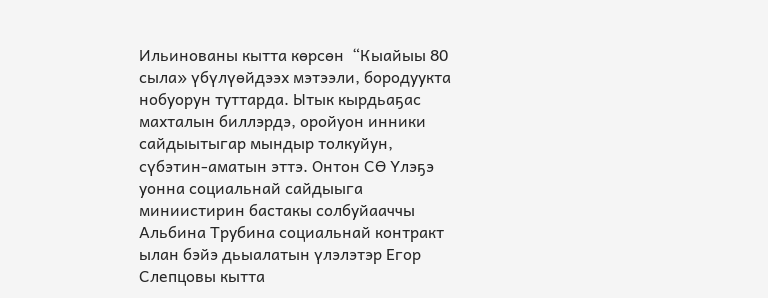Ильинованы кытта көрсөн  “Кыайыы 80 сыла» үбүлүөйдээх мэтээли, бородуукта нобуорун туттарда. Ытык кырдьаҕас махталын биллэрдэ, оройуон инники сайдыытыгар мындыр толкуйун, сүбэтин-аматын эттэ. Онтон СӨ Үлэҕэ уонна социальнай сайдыыга миниистирин бастакы солбуйааччы Альбина Трубина социальнай контракт ылан бэйэ дьыалатын үлэлэтэр Егор Слепцовы кытта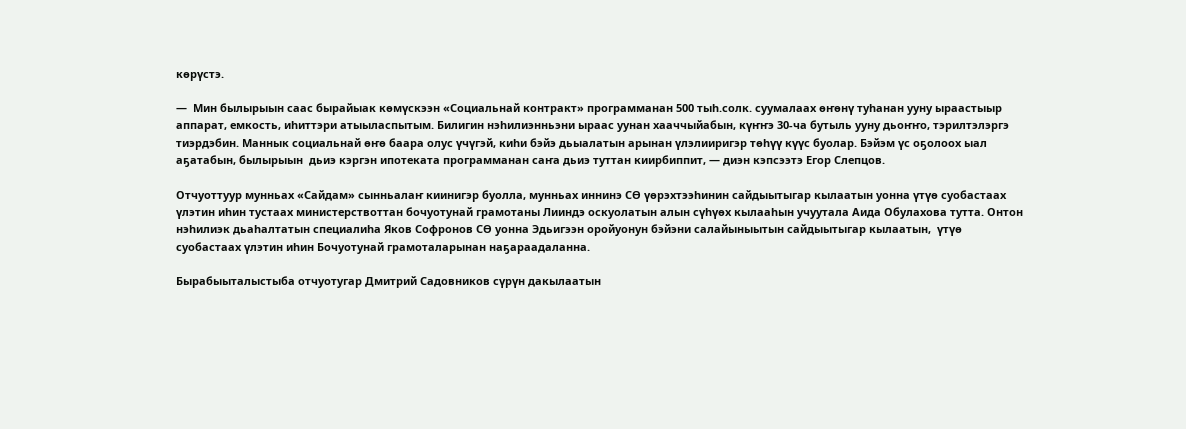көрүстэ.

—  Мин былырыын саас бырайыак көмүскээн «Социальнай контракт» программанан 500 тыһ.солк. суумалаах өҥөнү туһанан ууну ыраастыыр аппарат, емкость, иһиттэри атыыласпытым. Билигин нэһилиэнньэни ыраас уунан хааччыйабын, күҥҥэ 30-ча бутыль ууну дьоҥҥо, тэрилтэлэргэ тиэрдэбин. Маннык социальнай өҥө баара олус үчүгэй, киһи бэйэ дьыалатын арынан үлэлииригэр төһүү күүс буолар. Бэйэм үс оҕолоох ыал аҕатабын, былырыын  дьиэ кэргэн ипотеката программанан саҥа дьиэ туттан киирбиппит, — диэн кэпсээтэ Егор Слепцов.

Отчуоттуур мунньах «Сайдам» сынньалаҥ киинигэр буолла, мунньах иннинэ СӨ үөрэхтээһинин сайдыытыгар кылаатын уонна үтүө суобастаах үлэтин иһин тустаах министерствоттан бочуотунай грамотаны Лииндэ оскуолатын алын сүһүөх кылааһын учуутала Аида Обулахова тутта. Онтон нэһилиэк дьаһалтатын специалиһа Яков Софронов СӨ уонна Эдьигээн оройуонун бэйэни салайыныытын сайдыытыгар кылаатын,  үтүө суобастаах үлэтин иһин Бочуотунай грамоталарынан наҕараадаланна.

Бырабыыталыстыба отчуотугар Дмитрий Садовников сүрүн дакылаатын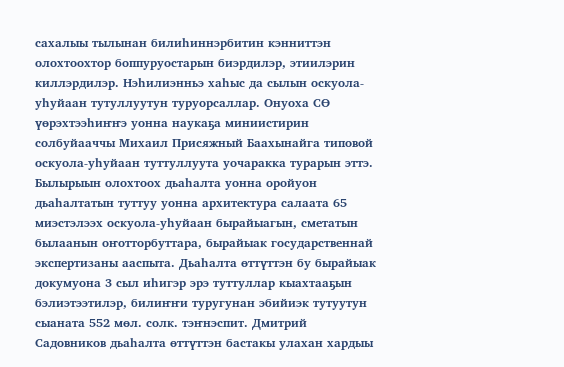сахалыы тылынан билиһиннэрбитин кэнниттэн олохтоохтор боппуруостарын биэрдилэр, этиилэрин киллэрдилэр. Нэһилиэнньэ хаһыс да сылын оскуола-уһуйаан тутуллуутун туруорсаллар. Онуоха СӨ үөрэхтээһиҥҥэ уонна наукаҕа миниистирин солбуйааччы Михаил Присяжный Баахынайга типовой оскуола-уһуйаан туттуллуута уочаракка турарын эттэ. Былырыын олохтоох дьаһалта уонна оройуон дьаһалтатын туттуу уонна архитектура салаата 65 миэстэлээх оскуола-уһуйаан бырайыагын, сметатын былаанын оҥотторбуттара, бырайыак государственнай экспертизаны ааспыта. Дьаһалта өттүттэн бу бырайыак докумуона 3 сыл иһигэр эрэ туттуллар кыахтааҕын бэлиэтээтилэр, билиҥҥи туругунан эбийиэк тутуутун сыаната 552 мөл. солк. тэҥнэспит. Дмитрий Садовников дьаһалта өттүттэн бастакы улахан хардыы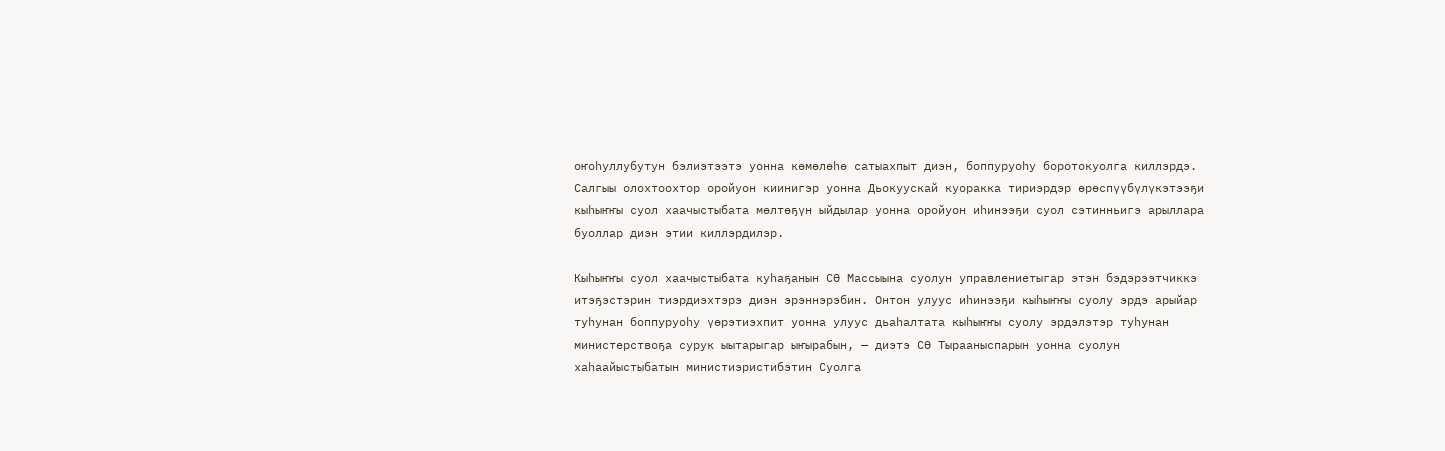оҥоһуллубутун бэлиэтээтэ уонна көмөлөһө сатыахпыт диэн, боппуруоһу боротокуолга киллэрдэ. Салгыы олохтоохтор оройуон киинигэр уонна Дьокуускай куоракка тириэрдэр өрөспүүбүлүкэтээҕи кыһыҥҥы суол хаачыстыбата мөлтөҕүн ыйдылар уонна оройуон иһинээҕи суол сэтинньигэ арыллара буоллар диэн этии киллэрдилэр.

Кыһыҥҥы суол хаачыстыбата куһаҕанын СӨ Массыына суолун управлениетыгар этэн бэдэрээтчиккэ итэҕэстэрин тиэрдиэхтэрэ диэн эрэннэрэбин. Онтон улуус иһинээҕи кыһыҥҥы суолу эрдэ арыйар туһунан боппуруоһу үөрэтиэхпит уонна улуус дьаһалтата кыһыҥҥы суолу эрдэлэтэр туһунан министерствоҕа сурук ыытарыгар ыҥырабын, — диэтэ СӨ Тырааныспарын уонна суолун хаһаайыстыбатын министиэристибэтин Суолга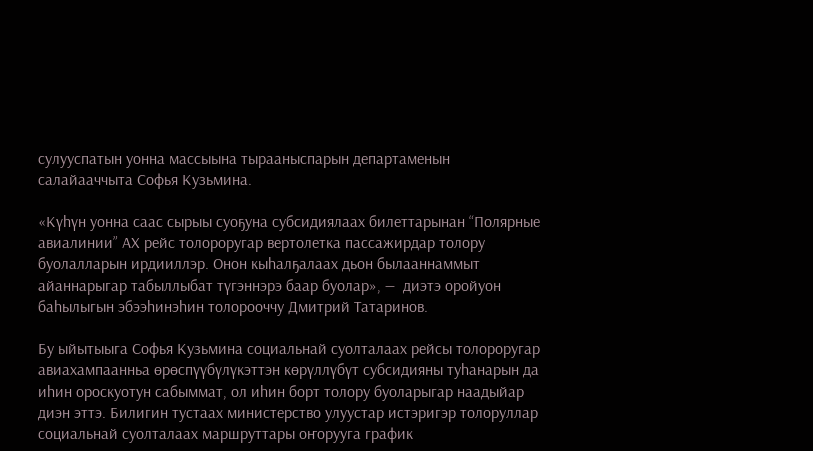сулууспатын уонна массыына тырааныспарын департаменын салайааччыта Софья Кузьмина.

«Күһүн уонна саас сырыы суоҕуна субсидиялаах билеттарынан “Полярные авиалинии” АХ рейс толороругар вертолетка пассажирдар толору буолалларын ирдииллэр. Онон кыһалҕалаах дьон былааннаммыт айаннарыгар табыллыбат түгэннэрэ баар буолар», —  диэтэ оройуон  баһылыгын эбээһинэһин толорооччу Дмитрий Татаринов.

Бу ыйытыыга Софья Кузьмина социальнай суолталаах рейсы толороругар авиахампаанньа өрөспүүбүлүкэттэн көрүллүбүт субсидияны туһанарын да иһин ороскуотун сабыммат, ол иһин борт толору буоларыгар наадыйар диэн эттэ. Билигин тустаах министерство улуустар истэригэр толоруллар социальнай суолталаах маршруттары оҥорууга график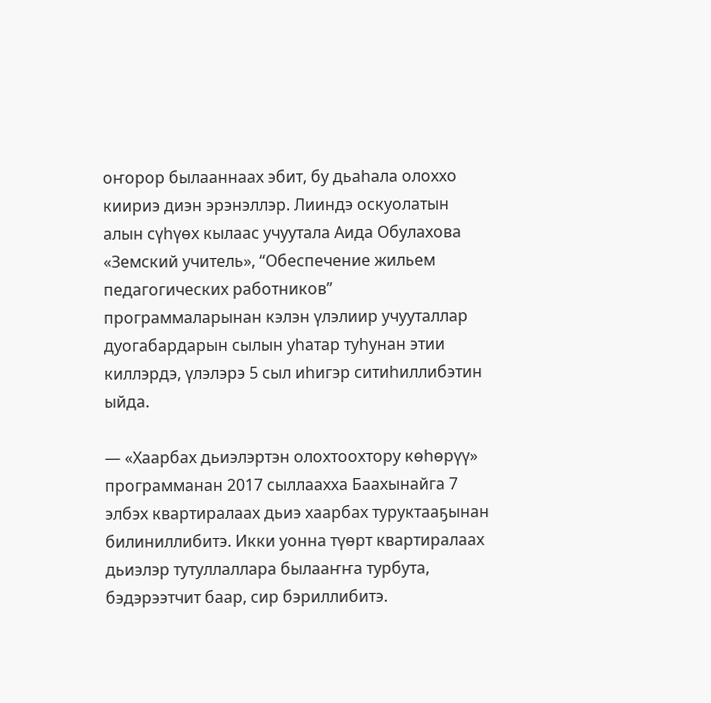оҥорор былааннаах эбит, бу дьаһала олоххо киириэ диэн эрэнэллэр. Лииндэ оскуолатын алын сүһүөх кылаас учуутала Аида Обулахова «Земский учитель», “Обеспечение жильем педагогических работников” программаларынан кэлэн үлэлиир учууталлар дуогабардарын сылын уһатар туһунан этии киллэрдэ, үлэлэрэ 5 сыл иһигэр ситиһиллибэтин ыйда.

— «Хаарбах дьиэлэртэн олохтоохтору көһөрүү» программанан 2017 сыллаахха Баахынайга 7 элбэх квартиралаах дьиэ хаарбах туруктааҕынан билиниллибитэ. Икки уонна түөрт квартиралаах дьиэлэр тутуллаллара былааҥҥа турбута, бэдэрээтчит баар, сир бэриллибитэ.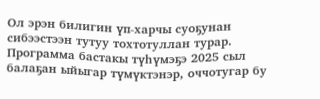Ол эрэн билигин үп-харчы суоҕунан сибээстээн тутуу тохтотуллан турар. Программа бастакы түһүмэҕэ 2025 сыл балаҕан ыйыгар түмүктэнэр, оччотугар бу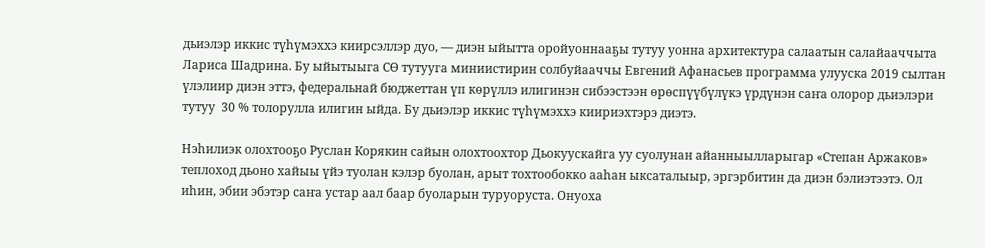дьиэлэр иккис түһүмэххэ киирсэллэр дуо, — диэн ыйытта оройуоннааҕы тутуу уонна архитектура салаатын салайааччыта Лариса Шадрина. Бу ыйытыыга СӨ тутууга миниистирин солбуйааччы Евгений Афанасьев программа улууска 2019 сылтан үлэлиир диэн эттэ, федеральнай бюджеттан үп көрүллэ илигинэн сибээстээн өрөспүүбүлүкэ үрдүнэн саҥа олорор дьиэлэри тутуу  30 % толорулла илигин ыйда. Бу дьиэлэр иккис түһүмэххэ киириэхтэрэ диэтэ.

Нэһилиэк олохтооҕо Руслан Корякин сайын олохтоохтор Дьокуускайга уу суолунан айанныылларыгар «Степан Аржаков» теплоход дьоно хайыы үйэ туолан кэлэр буолан, арыт тохтообокко ааһан ыксаталыыр, эргэрбитин да диэн бэлиэтээтэ. Ол иһин, эбии эбэтэр саҥа устар аал баар буоларын туруоруста. Онуоха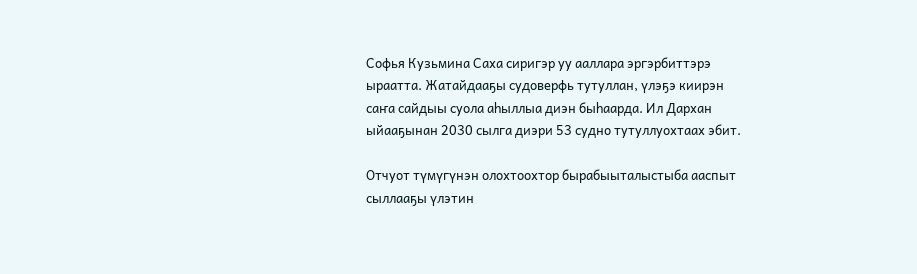Софья Кузьмина Саха сиригэр уу ааллара эргэрбиттэрэ ыраатта. Жатайдааҕы судоверфь тутуллан, үлэҕэ киирэн саҥа сайдыы суола аһыллыа диэн быһаарда. Ил Дархан ыйааҕынан 2030 сылга диэри 53 судно тутуллуохтаах эбит.

Отчуот түмүгүнэн олохтоохтор бырабыыталыстыба ааспыт сыллааҕы үлэтин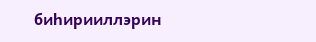биһирииллэрин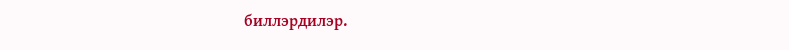биллэрдилэр.